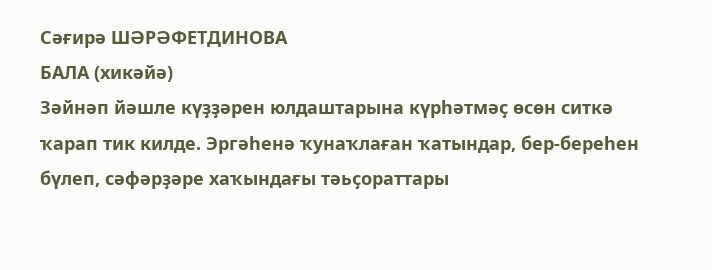Сәғирә ШӘРӘФЕТДИНОВА
БАЛА (хикәйә)
Зәйнәп йәшле күҙҙәрен юлдаштарына күрһәтмәҫ өсөн ситкә ҡарап тик килде. Эргәһенә ҡунаҡлаған ҡатындар, бер-береһен бүлеп, сәфәрҙәре хаҡындағы тәьҫораттары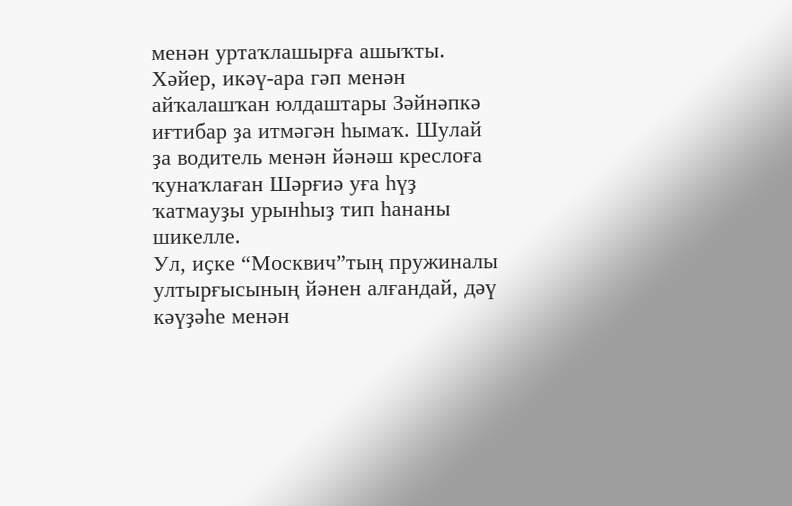менән уртаҡлашырға ашыҡты. Хәйер, икәү-ара гәп менән айҡалашҡан юлдаштары Зәйнәпкә иғтибар ҙа итмәгән һымаҡ. Шулай ҙа водитель менән йәнәш креслоға ҡунаҡлаған Шәрғиә уға һүҙ ҡатмауҙы урынһыҙ тип һананы шикелле.
Ул, иҫке “Москвич”тың пружиналы ултырғысының йәнен алғандай, дәү кәүҙәһе менән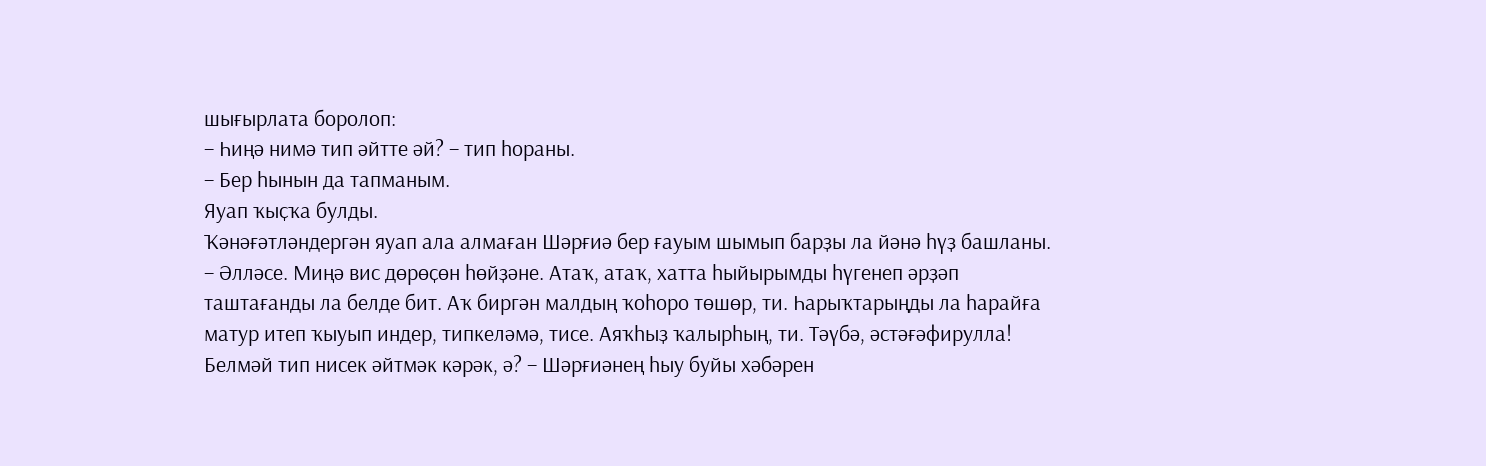шығырлата боролоп:
– Һиңә нимә тип әйтте әй? – тип һораны.
– Бер һынын да тапманым.
Яуап ҡыҫҡа булды.
Ҡәнәғәтләндергән яуап ала алмаған Шәрғиә бер ғауым шымып барҙы ла йәнә һүҙ башланы.
– Әлләсе. Миңә вис дөрөҫөн һөйҙәне. Атаҡ, атаҡ, хатта һыйырымды һүгенеп әрҙәп таштағанды ла белде бит. Аҡ биргән малдың ҡоһоро төшөр, ти. Һарыҡтарыңды ла һарайға матур итеп ҡыуып индер, типкеләмә, тисе. Аяҡһыҙ ҡалырһың, ти. Тәүбә, әстәғәфирулла! Белмәй тип нисек әйтмәк кәрәк, ә? – Шәрғиәнең һыу буйы хәбәрен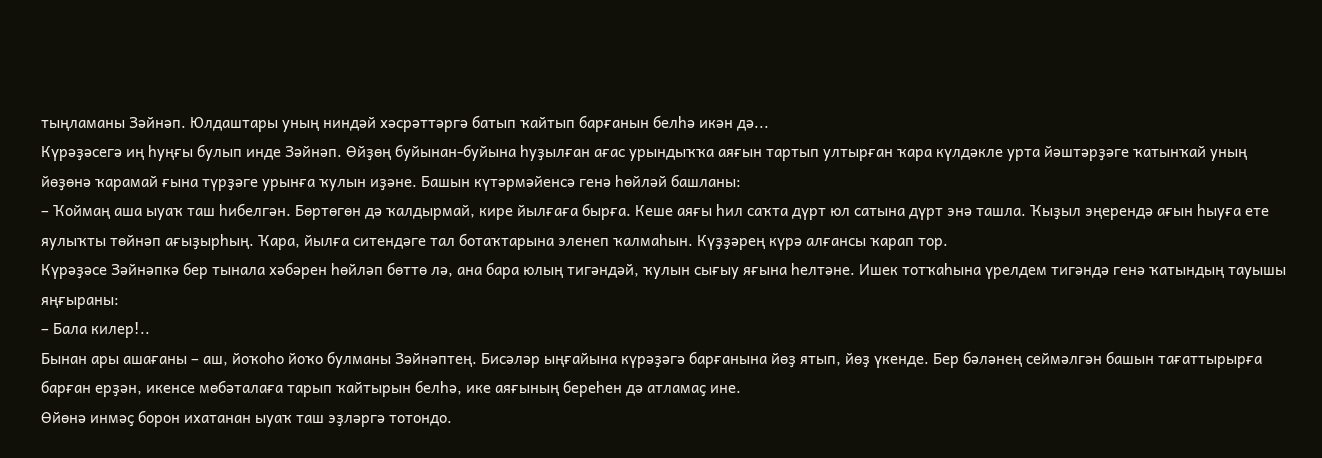тыңламаны Зәйнәп. Юлдаштары уның ниндәй хәсрәттәргә батып ҡайтып барғанын белһә икән дә...
Күрәҙәсегә иң һуңғы булып инде Зәйнәп. Өйҙөң буйынан-буйына һуҙылған ағас урындыҡҡа аяғын тартып ултырған ҡара күлдәкле урта йәштәрҙәге ҡатынҡай уның йөҙөнә ҡарамай ғына түрҙәге урынға ҡулын иҙәне. Башын күтәрмәйенсә генә һөйләй башланы:
– Ҡоймаң аша ыуаҡ таш һибелгән. Бөртөгөн дә ҡалдырмай, кире йылғаға бырға. Кеше аяғы һил саҡта дүрт юл сатына дүрт энә ташла. Ҡыҙыл эңерендә ағын һыуға ете яулыҡты төйнәп ағыҙырһың. Ҡара, йылға ситендәге тал ботаҡтарына эленеп ҡалмаһын. Күҙҙәрең күрә алғансы ҡарап тор.
Күрәҙәсе Зәйнәпкә бер тынала хәбәрен һөйләп бөттө лә, ана бара юлың тигәндәй, ҡулын сығыу яғына һелтәне. Ишек тотҡаһына үрелдем тигәндә генә ҡатындың тауышы яңғыраны:
– Бала килер!..
Бынан ары ашағаны – аш, йоҡоһо йоҡо булманы Зәйнәптең. Бисәләр ыңғайына күрәҙәгә барғанына йөҙ ятып, йөҙ үкенде. Бер бәләнең сеймәлгән башын тағаттырырға барған ерҙән, икенсе мөбәталаға тарып ҡайтырын белһә, ике аяғының береһен дә атламаҫ ине.
Өйөнә инмәҫ борон ихатанан ыуаҡ таш эҙләргә тотондо.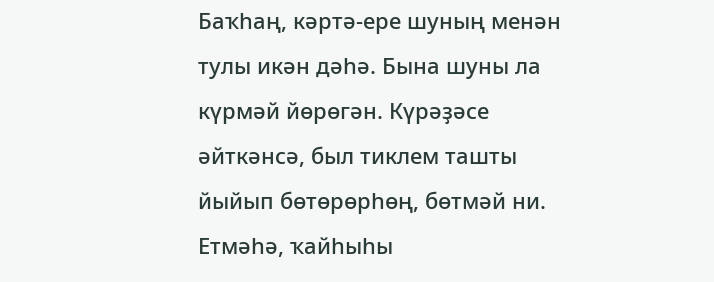Баҡһаң, кәртә-ере шуның менән тулы икән дәһә. Бына шуны ла күрмәй йөрөгән. Күрәҙәсе әйткәнсә, был тиклем ташты йыйып бөтөрөрһөң, бөтмәй ни. Етмәһә, ҡайһыһы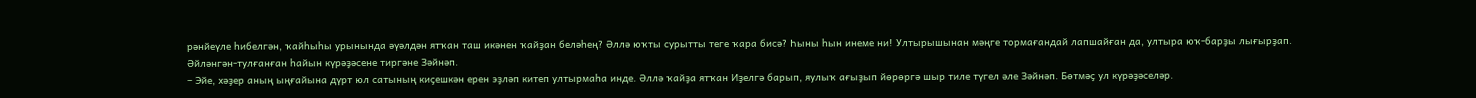рәнйеүле һибелгән, ҡайһыһы урынында әүәлдән ятҡан таш икәнен ҡайҙан беләһең? Әллә юҡты сурытты теге ҡара бисә? Һыны һын инеме ни! Ултырышынан мәңге тормағандай лапшайған да, ултыра юҡ-барҙы лығырҙап.
Әйләнгән-тулғанған һайын күрәҙәсене тиргәне Зәйнәп.
– Эйе, хәҙер аның ыңғайына дүрт юл сатының киҫешкән ерен эҙләп китеп ултырмаһа инде. Әллә ҡайҙа ятҡан Иҙелгә барып, яулыҡ ағыҙып йөрөргә шыр тиле түгел әле Зәйнәп. Бөтмәҫ ул күрәҙәселәр.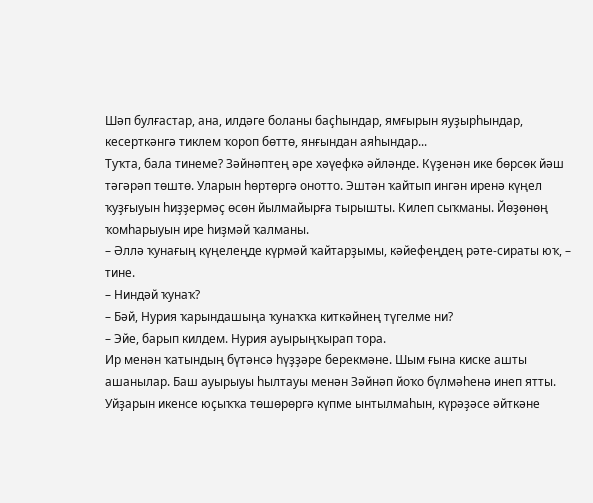Шәп булғастар, ана, илдәге боланы баҫһындар, ямғырын яуҙырһындар, кесерткәнгә тиклем ҡороп бөттө, янғындан аяһындар...
Туҡта, бала тинеме? Зәйнәптең әре хәүефкә әйләнде. Күҙенән ике бөрсөк йәш тәгәрәп төштө. Уларын һөртөргә онотто. Эштән ҡайтып ингән иренә күңел ҡуҙғыуын һиҙҙермәҫ өсөн йылмайырға тырышты. Килеп сыҡманы. Йөҙөнөң ҡомһарыуын ире һиҙмәй ҡалманы.
– Әллә ҡунағың күңелеңде күрмәй ҡайтарҙымы, кәйефеңдең рәте-сираты юҡ, – тине.
– Ниндәй ҡунаҡ?
– Бәй, Нурия ҡарындашыңа ҡунаҡҡа киткәйнең түгелме ни?
– Эйе, барып килдем. Нурия ауырыңҡырап тора.
Ир менән ҡатындың бүтәнсә һүҙҙәре берекмәне. Шым ғына киске ашты ашанылар. Баш ауырыуы һылтауы менән Зәйнәп йоҡо бүлмәһенә инеп ятты.
Уйҙарын икенсе юҫыҡҡа төшөрөргә күпме ынтылмаһын, күрәҙәсе әйткәне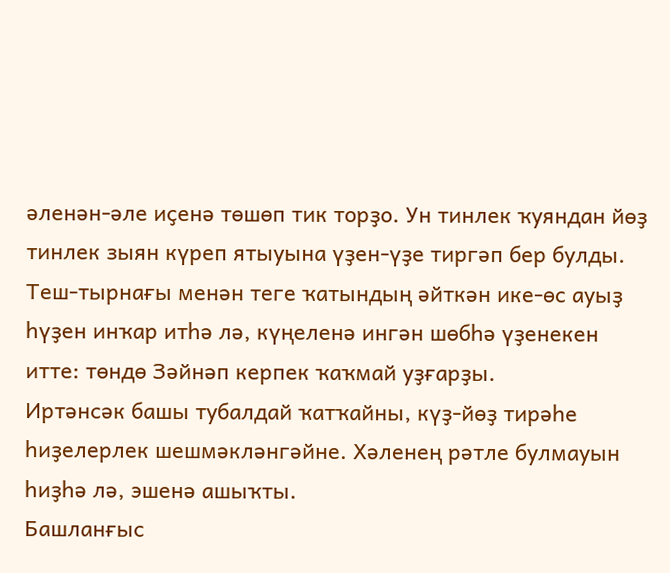әленән-әле иҫенә төшөп тик торҙо. Ун тинлек ҡуяндан йөҙ тинлек зыян күреп ятыуына үҙен-үҙе тиргәп бер булды.
Теш-тырнағы менән теге ҡатындың әйткән ике-өс ауыҙ һүҙен инҡар итһә лә, күңеленә ингән шөбһә үҙенекен итте: төндө Зәйнәп керпек ҡаҡмай уҙғарҙы.
Иртәнсәк башы тубалдай ҡатҡайны, күҙ-йөҙ тирәһе һиҙелерлек шешмәкләнгәйне. Хәленең рәтле булмауын һиҙһә лә, эшенә ашыҡты.
Башланғыс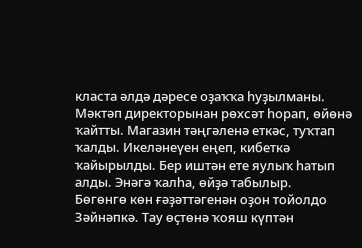класта әлдә дәресе оҙаҡҡа һуҙылманы. Мәктәп директорынан рөхсәт һорап, өйөнә ҡайтты. Магазин тәңгәленә еткәс, туҡтап ҡалды. Икеләнеүен еңеп, кибеткә ҡайырылды. Бер иштән ете яулыҡ һатып алды. Энәгә ҡалһа, өйҙә табылыр.
Бөгөнгө көн ғәҙәттәгенән оҙон тойолдо Зәйнәпкә. Тау өҫтөнә ҡояш күптән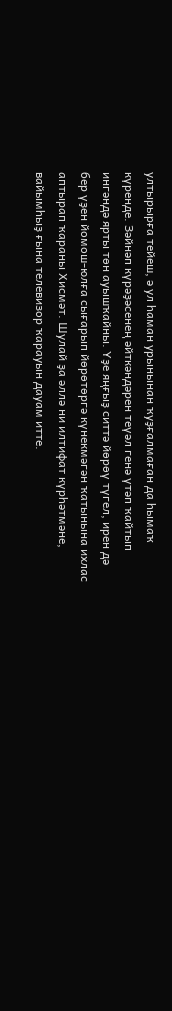ултырырға тейеш, ә ул һаман урынынан ҡуҙғалмаған да һымаҡ күренде. Зәйнәп күрәҙәсенең әйткәндәрен теүәл генә үтәп ҡайтып ингәндә ярты төн ауышҡайны. Үҙе яңғыҙ ситтә йөрөү түгел, ирен дә бер үҙен йомош-юлға сығарып йөрөтөргә күнекмәгән ҡатынына ихлас аптырап ҡараны Хисмәт. Шулай ҙа әллә ни илтифат күрһәтмәне, вайымһыҙ ғына телевизор ҡарауын дауам итте.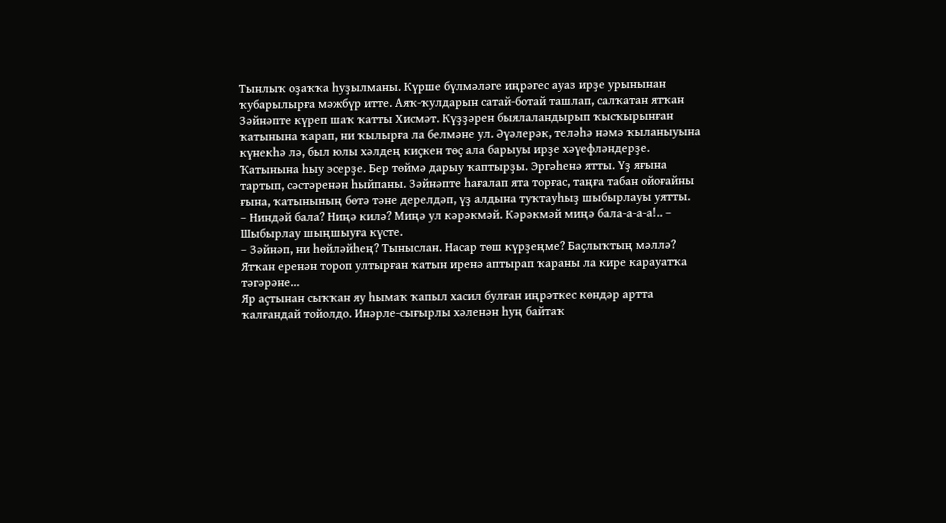Тынлыҡ оҙаҡҡа һуҙылманы. Күрше бүлмәләге иңрәгес ауаз ирҙе урынынан ҡубарылырға мәжбүр итте. Аяҡ-ҡулдарын сатай-ботай ташлап, салҡатан ятҡан Зәйнәпте күреп шаҡ ҡатты Хисмәт. Күҙҙәрен быялаландырып ҡысҡырынған ҡатынына ҡарап, ни ҡылырға ла белмәне ул. Әүәлерәк, теләһә нәмә ҡыланыуына күнекһә лә, был юлы хәлдең киҫкен төҫ ала барыуы ирҙе хәүефләндерҙе.
Ҡатынына һыу эсерҙе. Бер төймә дарыу ҡаптырҙы. Эргәһенә ятты. Үҙ яғына тартып, сәстәренән һыйпаны. Зәйнәпте һағалап ята торғас, таңға табан ойоғайны ғына, ҡатынының бөтә тәне дерелдәп, үҙ алдына туҡтауһыҙ шыбырлауы уятты.
– Ниндәй бала? Ниңә килә? Миңә ул кәрәкмәй. Кәрәкмәй миңә бала-а-а-а!.. – Шыбырлау шыңшыуға күсте.
– Зәйнәп, ни һөйләйһең? Тыныслан. Насар төш күрҙеңме? Баҫлыҡтың мәллә?
Ятҡан еренән тороп ултырған ҡатын иренә аптырап ҡараны ла кире карауатҡа тәгәрәне...
Яр аҫтынан сыҡҡан яу һымаҡ ҡапыл хасил булған иңрәткес көндәр артта ҡалғандай тойолдо. Инәрле-сығырлы хәленән һуң байтаҡ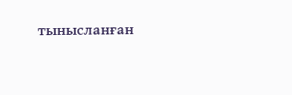тынысланған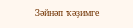Зәйнәп ҡәҙимге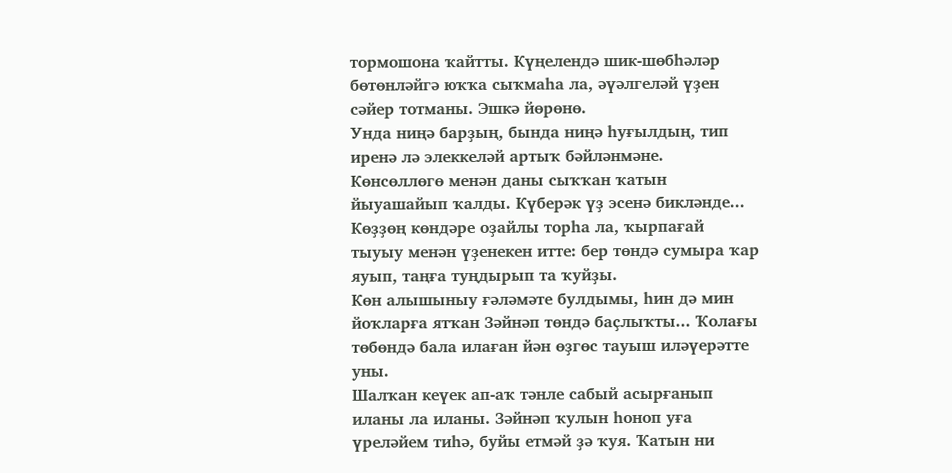тормошона ҡайтты. Күңелендә шик-шөбһәләр бөтөнләйгә юҡҡа сыҡмаһа ла, әүәлгеләй үҙен сәйер тотманы. Эшкә йөрөнө.
Унда ниңә барҙың, бында ниңә һуғылдың, тип иренә лә элеккеләй артыҡ бәйләнмәне. Көнсөллөгө менән даны сыҡҡан ҡатын йыуашайып ҡалды. Күберәк үҙ эсенә бикләнде...
Көҙҙөң көндәре оҙайлы торһа ла, ҡырпағай тыуыу менән үҙенекен итте: бер төндә сумыра ҡар яуып, таңға туңдырып та ҡуйҙы.
Көн алышыныу ғәләмәте булдымы, һин дә мин йоҡларға ятҡан Зәйнәп төндә баҫлыҡты... Ҡолағы төбөндә бала илаған йән өҙгөс тауыш иләүерәтте уны.
Шалҡан кеүек ап-аҡ тәнле сабый асырғанып иланы ла иланы. Зәйнәп ҡулын һоноп уға үреләйем тиһә, буйы етмәй ҙә ҡуя. Ҡатын ни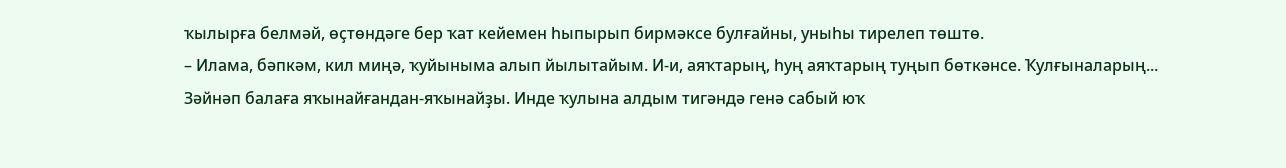ҡылырға белмәй, өҫтөндәге бер ҡат кейемен һыпырып бирмәксе булғайны, уныһы тирелеп төштө.
– Илама, бәпкәм, кил миңә, ҡуйыныма алып йылытайым. И-и, аяҡтарың, һуң аяҡтарың туңып бөткәнсе. Ҡулғыналарың...
Зәйнәп балаға яҡынайғандан-яҡынайҙы. Инде ҡулына алдым тигәндә генә сабый юҡ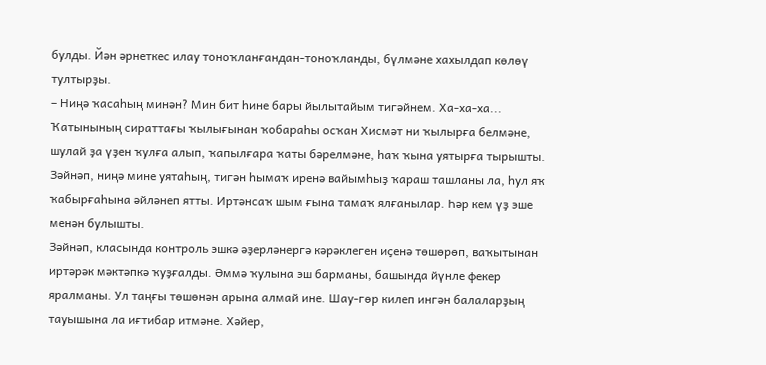булды. Йән әрнеткес илау тоноҡланғандан-тоноҡланды, бүлмәне хахылдап көлөү тултырҙы.
– Ниңә ҡасаһың минән? Мин бит һине бары йылытайым тигәйнем. Ха-ха-ха...
Ҡатынының сираттағы ҡылығынан ҡобараһы осҡан Хисмәт ни ҡылырға белмәне, шулай ҙа үҙен ҡулға алып, ҡапылғара ҡаты бәрелмәне, һаҡ ҡына уятырға тырышты. Зәйнәп, ниңә мине уятаһың, тигән һымаҡ иренә вайымһыҙ ҡараш ташланы ла, һул яҡ ҡабырғаһына әйләнеп ятты. Иртәнсаҡ шым ғына тамаҡ ялғанылар. Һәр кем үҙ эше менән булышты.
Зәйнәп, класында контроль эшкә әҙерләнергә кәрәклеген иҫенә төшөрөп, ваҡытынан иртәрәк мәктәпкә ҡуҙғалды. Әммә ҡулына эш барманы, башында йүнле фекер яралманы. Ул таңғы төшөнән арына алмай ине. Шау-гөр килеп ингән балаларҙың тауышына ла иғтибар итмәне. Хәйер,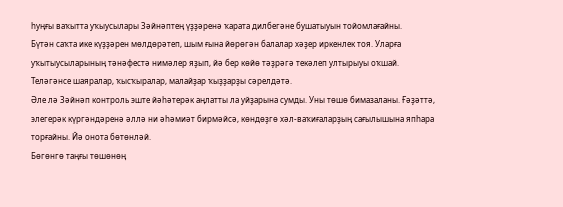һуңғы ваҡытта уҡыусылары Зәйнәптең үҙҙәренә ҡарата дилбегәне бушатыуын тойомлағайны.
Бүтән саҡта ике күҙҙәрен мөлдөрәтеп, шым ғына йөрөгән балалар хәҙер иркенлек тоя. Уларға уҡытыусыларының тәнәфестә нимәлер яҙып, йә бер көйө тәҙрәгә текәлеп ултырыуы оҡшай. Теләгәнсе шаяралар, ҡысҡыралар, малайҙар ҡыҙҙарҙы сәрелдәтә.
Әле лә Зәйнәп контроль эште йәһәтерәк аңлатты ла уйҙарына сумды. Уны төшө бимазаланы. Ғәҙәттә, элегерәк күргәндәренә әллә ни әһәмиәт бирмәйсә, көндөҙгө хәл-ваҡиғаларҙың сағылышына япһара торғайны. Йә онота бөтөнләй.
Бөгөнгө таңғы төшөнөң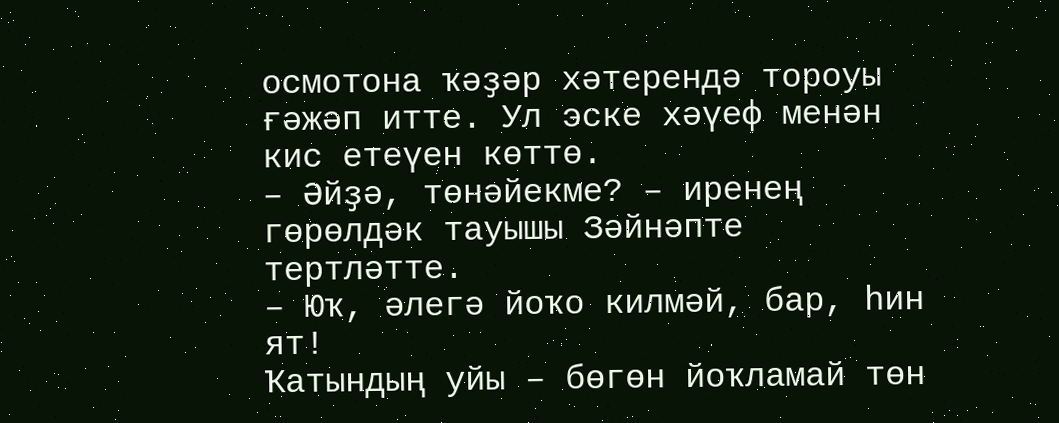осмотона ҡәҙәр хәтерендә тороуы ғәжәп итте. Ул эске хәүеф менән кис етеүен көттө.
– Әйҙә, төнәйекме? – иренең гөрөлдәк тауышы Зәйнәпте тертләтте.
– Юҡ, әлегә йоҡо килмәй, бар, һин ят!
Ҡатындың уйы – бөгөн йоҡламай төн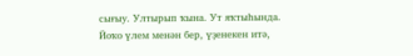сығыу. Ултырып ҡына. Ут яҡтыһында.
Йоҡо үлем менән бер, үҙенекен итә,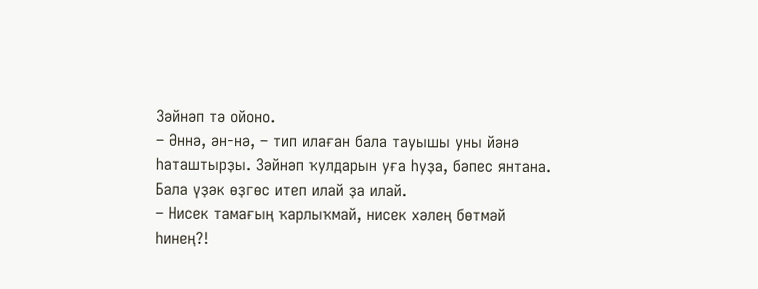Зәйнәп тә ойоно.
– Әннә, ән-нә, – тип илаған бала тауышы уны йәнә һаташтырҙы. Зәйнәп ҡулдарын уға һуҙа, бәпес янтана. Бала үҙәк өҙгөс итеп илай ҙа илай.
– Нисек тамағың ҡарлыҡмай, нисек хәлең бөтмәй һинең?!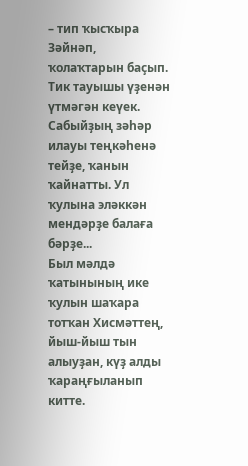– тип ҡысҡыра Зәйнәп, ҡолаҡтарын баҫып. Тик тауышы үҙенән үтмәгән кеүек. Сабыйҙың зәһәр илауы теңкәһенә тейҙе, ҡанын ҡайнатты. Ул ҡулына эләккән мендәрҙе балаға бәрҙе...
Был мәлдә ҡатынының ике ҡулын шаҡара тотҡан Хисмәттең, йыш-йыш тын алыуҙан, күҙ алды ҡараңғыланып китте.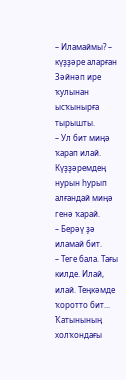– Иламаймы? – күҙҙәре аларған Зәйнәп ире ҡулынан ысҡынырға тырышты.
– Ул бит миңә ҡарап илай. Күҙҙәремдең нурын һурып алғандай миңә генә ҡарай.
– Берәү ҙә иламай бит.
– Теге бала. Тағы килде. Илай, илай. Теңкәмде ҡоротто бит...
Ҡатынының холҡондағы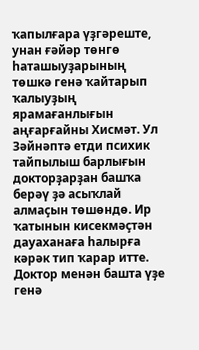ҡапылғара үҙгәреште, унан ғәйәр төнгө һаташыуҙарының төшкә генә ҡайтарып ҡалыуҙың ярамағанлығын аңғарғайны Хисмәт. Ул Зәйнәптә етди психик тайпылыш барлығын докторҙарҙан башҡа берәү ҙә асыҡлай алмаҫын төшөндө. Ир ҡатынын кисекмәҫтән дауаханаға һалырға кәрәк тип ҡарар итте.
Доктор менән башта үҙе генә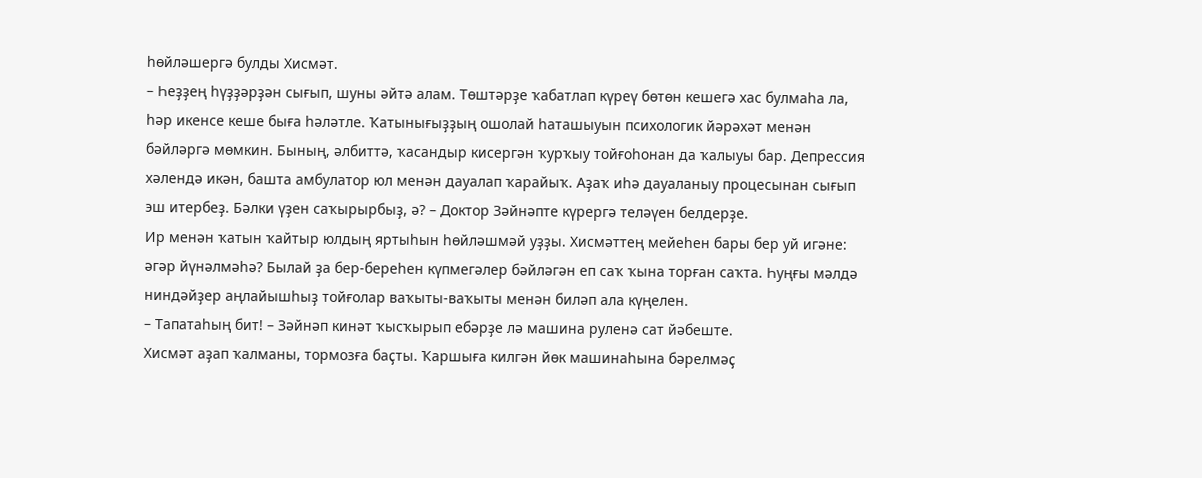һөйләшергә булды Хисмәт.
– Һеҙҙең һүҙҙәрҙән сығып, шуны әйтә алам. Төштәрҙе ҡабатлап күреү бөтөн кешегә хас булмаһа ла, һәр икенсе кеше быға һәләтле. Ҡатынығыҙҙың ошолай һаташыуын психологик йәрәхәт менән бәйләргә мөмкин. Бының, әлбиттә, ҡасандыр кисергән ҡурҡыу тойғоһонан да ҡалыуы бар. Депрессия хәлендә икән, башта амбулатор юл менән дауалап ҡарайыҡ. Аҙаҡ иһә дауаланыу процесынан сығып эш итербеҙ. Бәлки үҙен саҡырырбыҙ, ә? – Доктор Зәйнәпте күрергә теләүен белдерҙе.
Ир менән ҡатын ҡайтыр юлдың яртыһын һөйләшмәй уҙҙы. Хисмәттең мейеһен бары бер уй игәне: әгәр йүнәлмәһә? Былай ҙа бер-береһен күпмегәлер бәйләгән еп саҡ ҡына торған саҡта. Һуңғы мәлдә ниндәйҙер аңлайышһыҙ тойғолар ваҡыты-ваҡыты менән биләп ала күңелен.
– Тапатаһың бит! – Зәйнәп кинәт ҡысҡырып ебәрҙе лә машина руленә сат йәбеште.
Хисмәт аҙап ҡалманы, тормозға баҫты. Ҡаршыға килгән йөк машинаһына бәрелмәҫ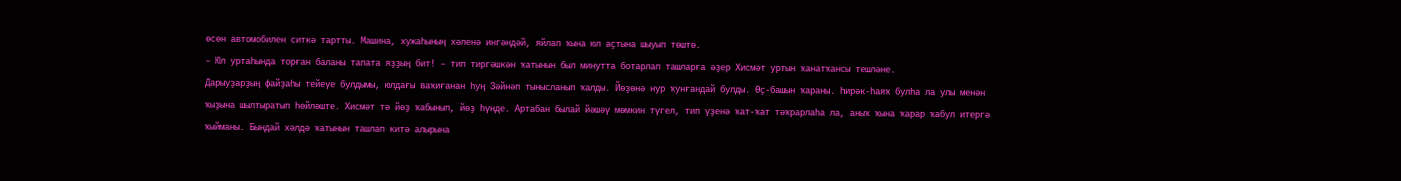өсөн автомобилен ситкә тартты. Машина, хужаһының хәленә ингәндәй, яйлап ҡына юл аҫтына шыуып төштө.
– Юл уртаһында торған баланы тапата яҙҙың бит! – тип тиргәшкән ҡатынын был минутта ботарлап ташларға әҙер Хисмәт уртын ҡанатҡансы тешләне.
Дарыуҙарҙың файҙаһы тейеүе булдымы, юлдағы ваҡиғанан һуң Зәйнәп тынысланып ҡалды. Йөҙөнә нур ҡунғандай булды. Өҫ-башын ҡараны. Һирәк-һаяҡ булһа ла улы менән ҡыҙына шылтыратып һөйләште. Хисмәт тә йөҙ ҡабынып, йөҙ һүнде. Артабан былай йәшәү мөмкин түгел, тип үҙенә ҡат-ҡат тәҡрарлаһа ла, аныҡ ҡына ҡарар ҡабул итергә ҡыйманы. Бындай хәлдә ҡатынын ташлап китә алырына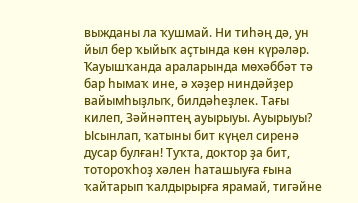выжданы ла ҡушмай. Ни тиһәң дә, ун йыл бер ҡыйыҡ аҫтында көн күрәләр.
Ҡауышҡанда араларында мөхәббәт тә бар һымаҡ ине, ә хәҙер ниндәйҙер вайымһыҙлыҡ, билдәһеҙлек. Тағы килеп, Зәйнәптең ауырыуы. Ауырыуы? Ысынлап, ҡатыны бит күңел сиренә дусар булған! Туҡта, доктор ҙа бит, тотороҡһоҙ хәлен һаташыуға ғына ҡайтарып ҡалдырырға ярамай, тигәйне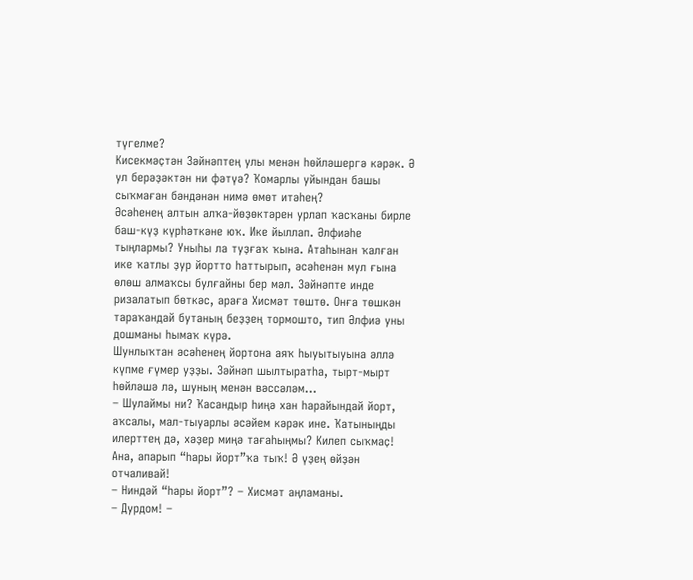түгелме?
Кисекмәҫтән Зәйнәптең улы менән һөйләшергә кәрәк. Ә ул берәҙәктән ни фәтүә? Ҡомарлы уйындан башы сыҡмаған бәндәнән нимә өмөт итәһең?
Әсәһенең алтын алҡа-йөҙөктәрен урлап ҡасҡаны бирле баш-күҙ күрһәткәне юҡ. Ике йыллап. Әлфиәһе тыңлармы? Уныһы ла туҙғаҡ ҡына. Атаһынан ҡалған ике ҡатлы ҙур йортто һаттырып, әсәһенән мул ғына өлөш алмаҡсы булғайны бер мәл. Зәйнәпте инде ризалатып бөткәс, араға Хисмәт төштө. Онға төшкән тараҡандай бутаның беҙҙең тормошто, тип Әлфиә уны дошманы һымаҡ күрә.
Шунлыҡтан әсәһенең йортона аяҡ һыуытыуына әллә күпме ғүмер уҙҙы. Зәйнәп шылтыратһа, тырт-мырт һөйләшә лә, шуның менән вәссәләм...
– Шулаймы ни? Ҡасандыр һиңә хан һарайындай йорт, аҡсалы, мал-тыуарлы әсәйем кәрәк ине. Ҡатыныңды илерттең дә, хәҙер миңә тағаһыңмы? Килеп сыҡмаҫ! Ана, апарып “һары йорт”ҡа тыҡ! Ә үҙең өйҙән отчаливай!
– Ниндәй “һары йорт”? – Хисмәт аңламаны.
– Дурдом! –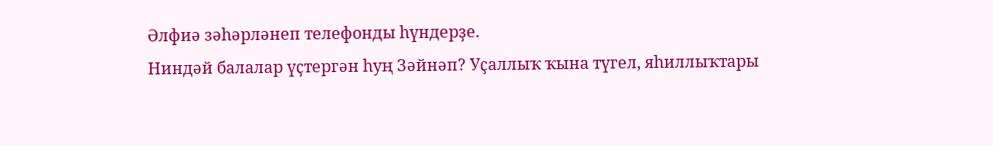Әлфиә зәһәрләнеп телефонды һүндерҙе.
Ниндәй балалар үҫтергән һуң Зәйнәп? Уҫаллыҡ ҡына түгел, яһиллыҡтары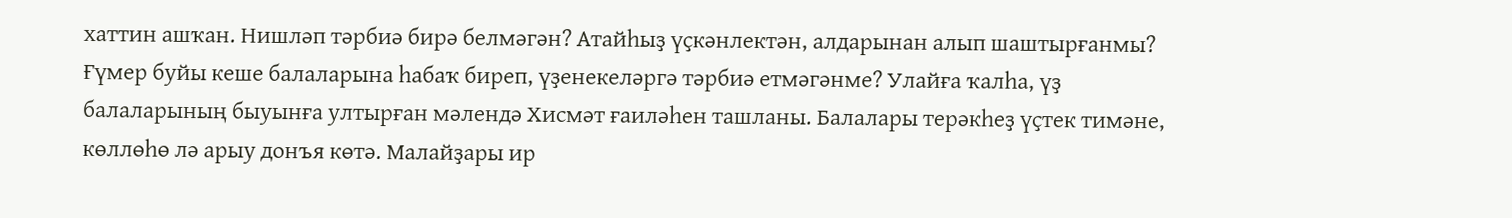хаттин ашҡан. Нишләп тәрбиә бирә белмәгән? Атайһыҙ үҫкәнлектән, алдарынан алып шаштырғанмы? Ғүмер буйы кеше балаларына һабаҡ биреп, үҙенекеләргә тәрбиә етмәгәнме? Улайға ҡалһа, үҙ балаларының быуынға ултырған мәлендә Хисмәт ғаиләһен ташланы. Балалары терәкһеҙ үҫтек тимәне, көллөһө лә арыу донъя көтә. Малайҙары ир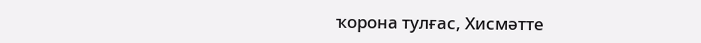ҡорона тулғас, Хисмәтте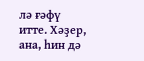лә ғәфү итте. Хәҙер, ана, һин дә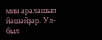мин аралашып йәшәйҙәр. Ул-был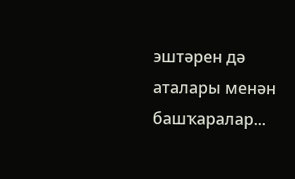эштәрен дә аталары менән башҡаралар...